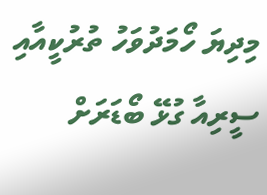މިދިޔަ ހޯމަދުވަހު ތުރުކީއާއި ސީރިއާ ގުޅޭ ބޯޑަރަށް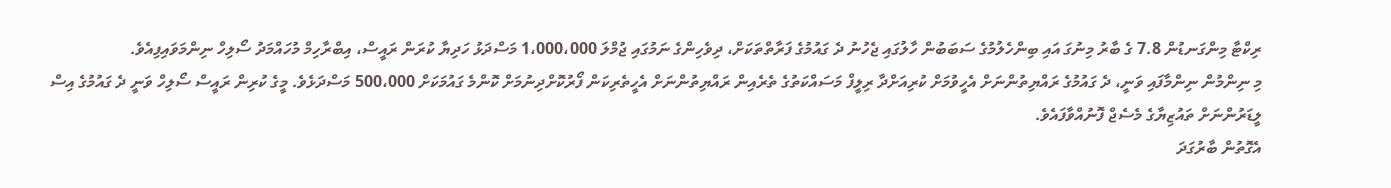ރިކްޓާ މިންގަނޑުން 7.8 ގެ ބާރު މިނުގަ އައި ބިންހެލުމުގެ ސަބަބުން ހާލުގައި ޖެހުނު ދެ ގައުމުގެ ފަރާތްތަކަށް، ދިވެހިންގެ ނަމުގައި ޖުމްލަ 1،000،000 މަސްދަޅު ހަދިޔާ ކުރަން ރައީސް، އިބްރާހިމް މުހައްމަދު ސޯލިހް ނިންމަވައިފިއެވެ.
މި ނިންމުން ނިންމާފައި ވަނީ، ދެ ގައުމުގެ ރައްޔިތުންނަށް އެހީވުމަށް ކުރިއަށްދާ ރިލީފް މަސައްކަތުގެ ތެރެއިން ރައްޔިތުންނަށް އެހީތެރިކަން ފޯރުކޮށްދިނުމަށް ކޮންމެ ގައުމަކަށް 500،000 މަސްދަޅެވެ. މީގެ ކުރިން ރައީސް ސޯލިހް ވަނީ ދެ ގައުމުގެ އިސް ލީޑަރުންނަށް ތައުޒިޔާގެ މެސެޖް ފޮނުއްވާފައެވެ.
އެގޮތުން ބާރުގަދަ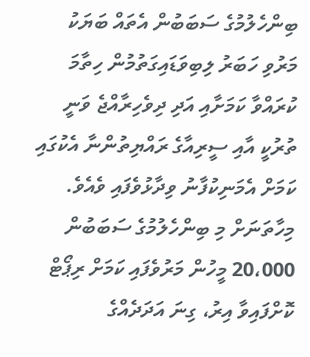ބިންހެލުމުގެ ސަބަބުން އެތައް ބަޔަކު މަރުވި ހަބަރު ލިބިވަޑައިގަތުމުން ހިތާމަ ކުރައްވާ ކަމަށާއި އަދި ދިވެހިރާއްޖެ ވަނީ ތުރުކީ އާއި ސީރިއާގެ ރައްޔިތުންނާ އެކުގައި ކަމަށް އެމަނިކުފާނު ވިދާޅުވެފައި ވެއެވެ. މިހާތަނަށް މި ބިންހެލުމުގެ ސަބަބުން 20،000 މީހުން މަރުވެފައި ކަމަށް ރިޕޯޓް ކޮށްފައިވާ އިރު، ގިނަ އަދަދެއްގެ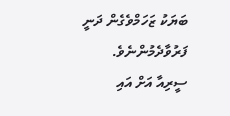ބަޔަކު ޒަހަމްވެގެން ދަނީ ފަރުވާދެމުންނެވެ.
ސީރިއާ އަށް އައި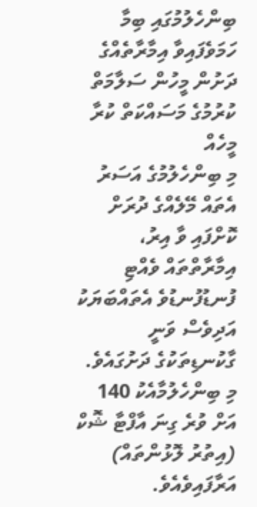ބިންހެލުމުގައި ބިމާ ހަމަވެފައިވާ އިމާރާތެއްގެ ދަށުން މީހުން ސަލާމަތް ކުރުމުގެ މަސައްކަތް ކުރާ މީހެއް
މި ބިންހެލުމުގެ އަސަރު އެތައް މޭލެއްގެ ދުރަށް ކޮށްފައި ވާ އިރު، އިމާރާތްތައް ވެއްޓި ފުނޑުފުނޑުވެ އެތައްބަޔަކު އަދިވެސް ވަނީ ގާކުނޑިތަކުގެ ދަށުގައެވެ. މި ބިންހެލުމާއެކު 140 އަށް ވުރެ ގިނަ އާފްޓާ ޝޮކް (އިތުރު ލޮޅުންތައް) އަރާފައިވެއެވެ.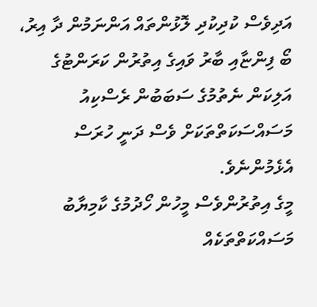އަދިވެސް ކުދިކުދި ލޮޅުންތައް އަންނަމުން ދާ އިރު، ބޯ ފިންޏާއި ބާރު ވައިގެ އިތުރުން ކަރަންޓުގެ އަލިކަން ނެތުމުގެ ސަބަބުން ރެސްކިއު މަސައްސަކަތްތަކަށް ވެސް ދަނީ ހުރަސް އެޅެމުންނެވެ.
މީގެ އިތުރުންވެސް މީހުން ހޯދުމުގެ ކާމިޔާބު މަސައްކަތްތަކެއް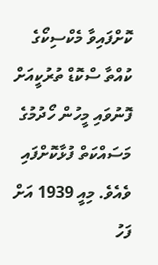ކޮށްފައިވާ މެކްސިކޯގެ ކުއްތާ ސްކޮޑް ތުރުކީއަށް ފޮނުވައި މީހުން ހޯދުމުގެ މަސައްކަތް ފުޅާކޮށްފައި ވެއެވެ. މިއީ 1939 އަށް ފަހު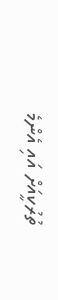ތުރުކީއަށް އައި އެންމެ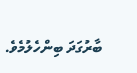ބާރުގަދަ ބިންހެލުމެވެ.